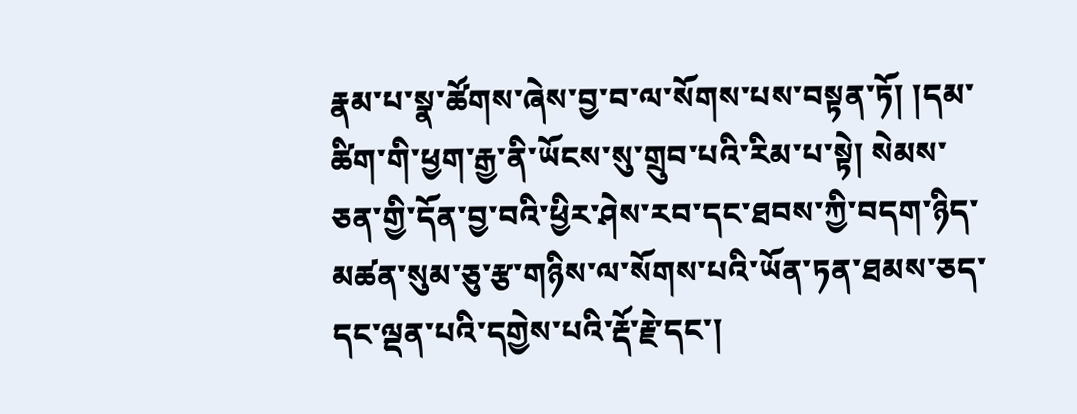རྣམ་པ་སྣ་ཚོགས་ཞེས་བྱ་བ་ལ་སོགས་པས་བསྟན་ཏོ། །དམ་ཚིག་གི་ཕྱག་རྒྱ་ནི་ཡོངས་སུ་གྲུབ་པའི་རིམ་པ་སྟེ། སེམས་ཅན་གྱི་དོན་བྱ་བའི་ཕྱིར་ཤེས་རབ་དང་ཐབས་ཀྱི་བདག་ཉིད་མཚན་སུམ་ཅུ་རྩ་གཉིས་ལ་སོགས་པའི་ཡོན་ཏན་ཐམས་ཅད་དང་ལྡན་པའི་དགྱེས་པའི་རྡོ་རྗེ་དང་།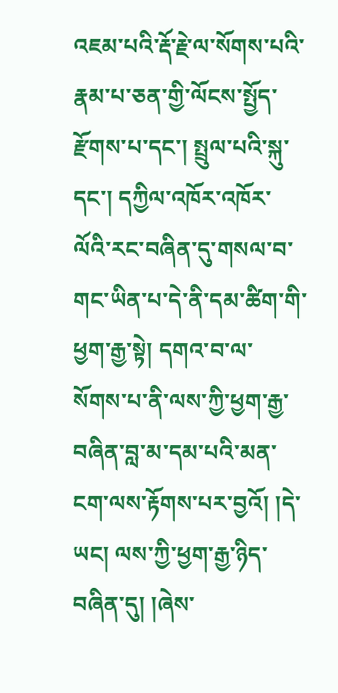འཇམ་པའི་རྡོ་རྗེ་ལ་སོགས་པའི་རྣམ་པ་ཅན་གྱི་ལོངས་སྤྱོད་རྫོགས་པ་དང་། སྤྲུལ་པའི་སྐུ་དང་། དཀྱིལ་འཁོར་འཁོར་ལོའི་རང་བཞིན་དུ་གསལ་བ་གང་ཡིན་པ་དེ་ནི་དམ་ཚིག་གི་ཕྱག་རྒྱ་སྟེ། དགའ་བ་ལ་སོགས་པ་ནི་ལས་ཀྱི་ཕྱག་རྒྱ་བཞིན་བླ་མ་དམ་པའི་མན་ངག་ལས་རྟོགས་པར་བྱའོ། །དེ་ཡང། ལས་ཀྱི་ཕྱག་རྒྱ་ཉིད་བཞིན་དུ། །ཞེས་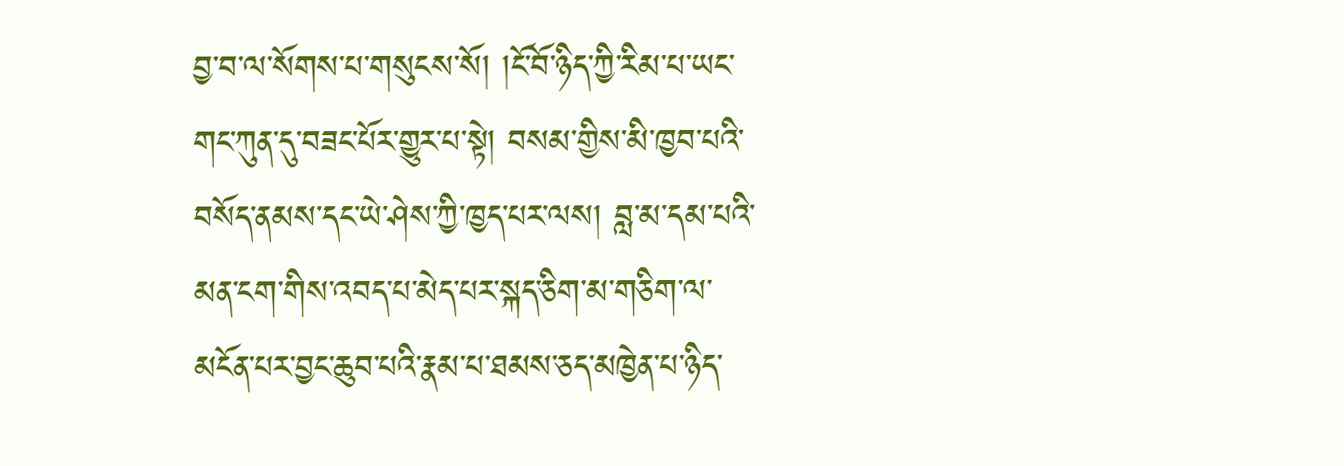བྱ་བ་ལ་སོགས་པ་གསུངས་སོ། །ངོ་བོ་ཉིད་ཀྱི་རིམ་པ་ཡང་གང་ཀུན་དུ་བཟང་པོར་གྱུར་པ་སྟེ། བསམ་གྱིས་མི་ཁྱབ་པའི་བསོད་ནམས་དང་ཡེ་ཤེས་ཀྱི་ཁྱད་པར་ལས། བླ་མ་དམ་པའི་མན་ངག་གིས་འབད་པ་མེད་པར་སྐད་ཅིག་མ་གཅིག་ལ་མངོན་པར་བྱང་ཆུབ་པའི་རྣམ་པ་ཐམས་ཅད་མཁྱེན་པ་ཉིད་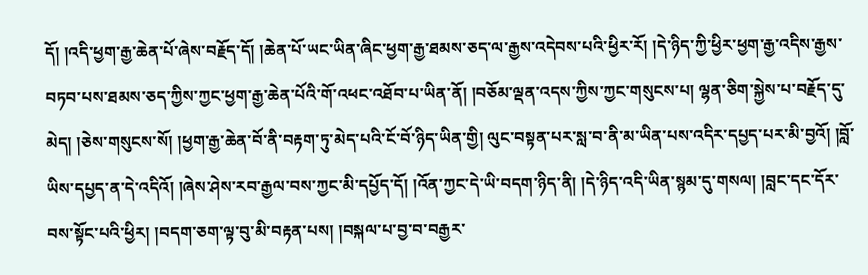དོ། །འདི་ཕྱག་རྒྱ་ཆེན་པོ་ཞེས་བརྗོད་དོ། །ཆེན་པོ་ཡང་ཡིན་ཞིང་ཕྱག་རྒྱ་ཐམས་ཅད་ལ་རྒྱས་འདེབས་པའི་ཕྱིར་རོ། །དེ་ཉིད་ཀྱི་ཕྱིར་ཕྱག་རྒྱ་འདིས་རྒྱས་བཏབ་པས་ཐམས་ཅད་ཀྱིས་ཀྱང་ཕྱག་རྒྱ་ཆེན་པོའི་གོ་འཕང་འཐོབ་པ་ཡིན་ནོ། །བཅོམ་ལྡན་འདས་ཀྱིས་ཀྱང་གསུངས་པ། ལྷན་ཅིག་སྐྱེས་པ་བརྗོད་དུ་མེད། །ཅེས་གསུངས་སོ། །ཕྱག་རྒྱ་ཆེན་བོ་ནི་བརྟག་ཏུ་མེད་པའི་ངོ་བོ་ཉིད་ཡིན་གྱི། ལུང་བསྟན་པར་སླ་བ་ནི་མ་ཡིན་པས་འདིར་དཔྱད་པར་མི་བྱའོ། །བློ་ཡིས་དཔྱད་ན་དེ་འདིའོ། །ཞེས་ཤེས་རབ་རྒྱལ་བས་ཀྱང་མི་དཔྱོད་དོ། །འོན་ཀྱང་དེ་ཡི་བདག་ཉིད་ནི། །དེ་ཉིད་འདི་ཡིན་སྙམ་དུ་གསལ། །བླང་དང་དོར་བས་སྟོང་པའི་ཕྱིར། །བདག་ཅག་ལྟ་བུ་མི་བརྟན་པས། །བསྐལ་པ་བྱ་བ་བརྒྱར་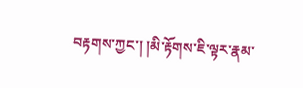བརྟགས་ཀྱང་། །མི་རྟོགས་ཇི་ལྟར་རྣམ་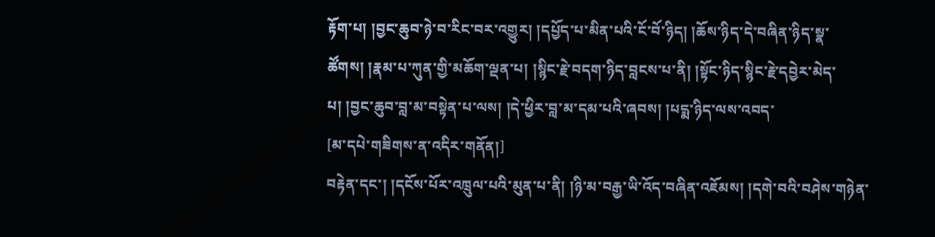རྟོག་པ། །བྱང་ཆུབ་ཉེ་བ་རིང་བར་འགྱུར། །དཔྱོད་པ་མིན་པའི་ངོ་བོ་ཉིད། །ཆོས་ཉིད་དེ་བཞིན་ཉིད་སྣ་ཚོགས། །རྣམ་པ་ཀུན་གྱི་མཆོག་ལྡན་པ། །སྙིང་རྗེ་བདག་ཉིད་བླངས་པ་ནི། །སྟོང་ཉིད་སྙིང་རྗེ་དབྱེར་མེད་པ། །བྱང་ཆུབ་བླ་མ་བསྟེན་པ་ལས། །དེ་ཕྱིར་བླ་མ་དམ་པའི་ཞབས། །པདྨ་ཉིད་ལས་འབད་
[མ་དཔེ་གཟིགས་ན་འདིར་གནོན།]
བརྟེན་དང་། །དངོས་པོར་འཁྲུལ་པའི་མུན་པ་ནི། །ཉི་མ་བརྒྱ་ཡི་འོད་བཞིན་འཇོམས། །དགེ་བའི་བཤེས་གཉེན་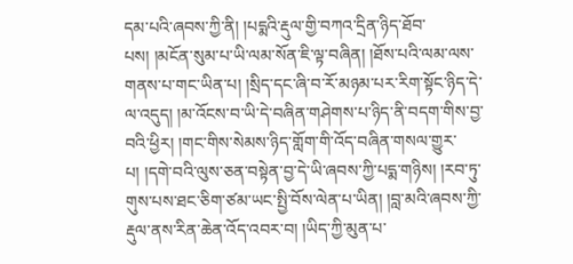དམ་པའི་ཞབས་ཀྱི་ནི། །པདྨའི་རྡུལ་གྱི་བཀའ་དྲིན་ཉིད་ཐོབ་པས། །མངོན་སུམ་པ་ཡི་ལམ་སོན་ཇི་ལྟ་བཞིན། །ཐོས་པའི་ལམ་ལས་གནས་པ་གང་ཡིན་པ། །སྲིད་དང་ཞི་བ་རོ་མཉམ་པར་རིག་སྟོང་ཉིད་དེ་ལ་འདུད། །མ་འོངས་བ་ཡི་དེ་བཞིན་གཤེགས་པ་ཉིད་ནི་བདག་གིས་བྱ་བའི་ཕྱིར། །གང་གིས་སེམས་ཉིད་གློག་གི་འོད་བཞིན་གསལ་གྱུར་པ། །དགེ་བའི་ལུས་ཅན་བསྟེན་བྱ་དེ་ཡི་ཞབས་ཀྱི་པདྨ་གཉིས། །རབ་ཏུ་གུས་པས་ཐང་ཅིག་ཙམ་ཡང་སྤྱི་བོས་ལེན་པ་ཡིན། །བླ་མའི་ཞབས་ཀྱི་རྡུལ་ནས་རིན་ཆེན་འོད་འབར་བ། །ཡིད་ཀྱི་མུན་པ་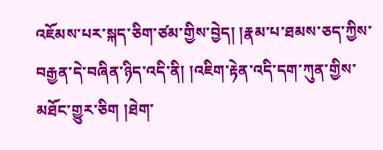འཇོམས་པར་སྐད་ཅིག་ཙམ་གྱིས་བྱེད། །རྣམ་པ་ཐམས་ཅད་ཀྱིས་བརྒྱན་དེ་བཞིན་ཉིད་འདི་ནི། །འཇིག་རྟེན་འདི་དག་ཀུན་གྱིས་མཐོང་གྱུར་ཅིག །ཐེག་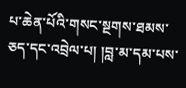པ་ཆེན་པོའི་གསང་སྔགས་ཐམས་ཅད་དང་འབྲེལ་པ། །བླ་མ་དམ་པས་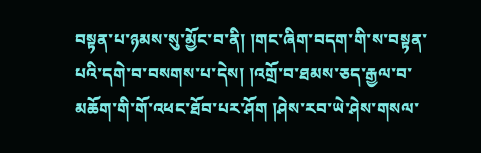བསྟན་པ་ཉམས་སུ་མྱོང་བ་ནི། །གང་ཞིག་བདག་གི་ས་བསྟན་པའི་དགེ་བ་བསགས་པ་དེས། །འགྲོ་བ་ཐམས་ཅད་རྒྱལ་བ་མཆོག་གི་གོ་འཕང་ཐོབ་པར་ཤོག །ཤེས་རབ་ཡེ་ཤེས་གསལ་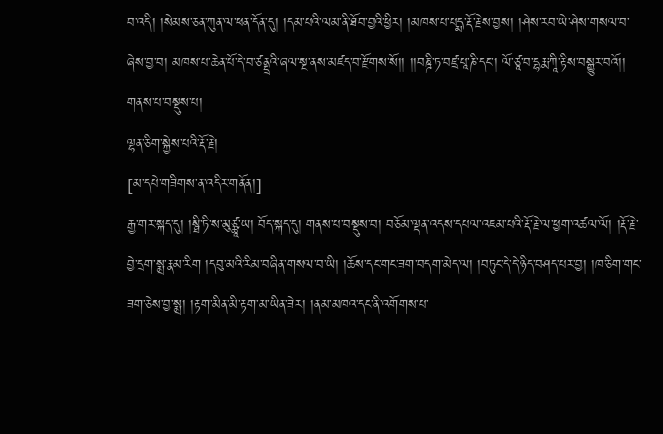བ་འདི། །སེམས་ཅན་ཀུན་ལ་ཕན་དོན་དུ། །དམ་པའི་ལམ་ནི་ཐོབ་བྱའི་ཕྱིར། །མཁས་པ་པདྨ་རྡོ་རྗེས་བྱས། །ཤེས་རབ་ཡེ་ཤེས་གསལ་བ་ཞེས་བྱ་བ། མཁས་པ་ཆེན་པོ་དེ་བ་ཙནྡྲའི་ཞལ་སྔ་ནས་མཛད་བ་རྫོགས་སོ།། །།བཎྜི་ཏ་བཛྲ་པཱ་ཎི་དང་། ལོ་ཙཱ་བ་དྷརྨ་ཀཱི་རྟིས་བསྒྱུར་བའོ།།
གནས་པ་བསྡུས་པ།
ལྷན་ཅིག་སྐྱེས་པའི་རྡོ་རྗེ།
[མ་དཔེ་གཟིགས་ན་འདིར་གནོན།]
རྒྱ་གར་སྐད་དུ། །སྠི་ཏི་ས་མུཙྪཱ་ཡ། བོད་སྐད་དུ། གནས་པ་བསྡུས་བ། བཅོམ་ལྡན་འདས་དཔལ་འཇམ་པའི་རྡོ་རྗེ་ལ་ཕྱག་འཚལ་ལོ། །རྡོ་རྗེ་བྱེ་དྲག་སྨྲ་རྣམ་རིག །དབུ་མའི་རིམ་བཞིན་གསལ་བ་ཡི། །ཆོས་དང་གང་ཟག་བདག་མེད་ལ། །བཏུང་དེ་དེ་ཉིད་བཤད་པར་བྱ། །ཁ་ཅིག་གང་ཟག་ཅེས་བྱ་སྨྲ། །རྟག་མིན་མི་རྟག་མ་ཡིན་ཟེར། །ནམ་མཁའ་དང་ནི་འགོགས་པ་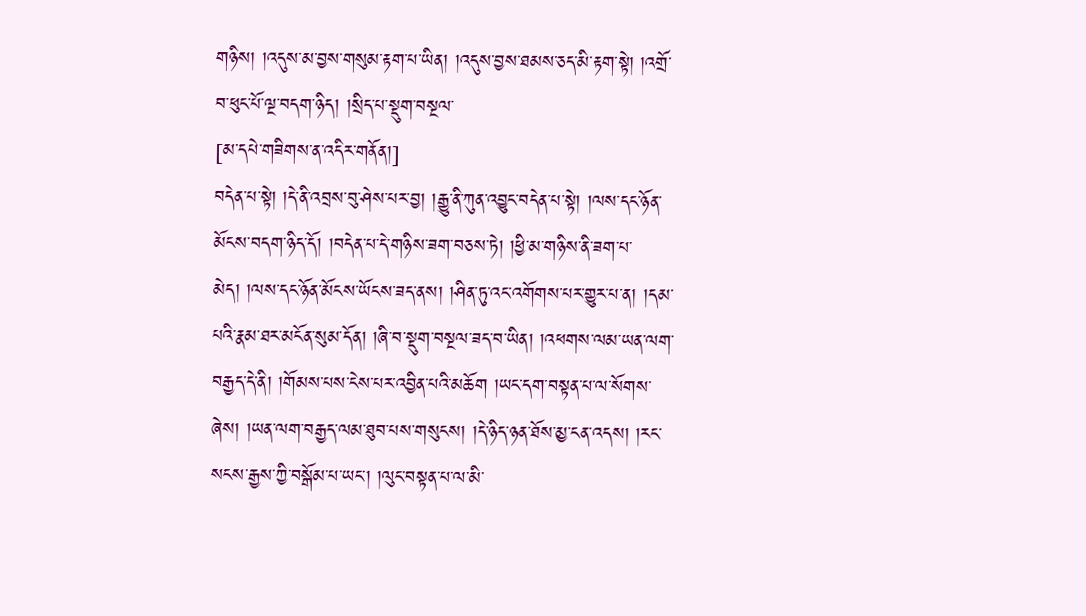གཉིས། །འདུས་མ་བྱས་གསུམ་རྟག་པ་ཡིན། །འདུས་བྱས་ཐམས་ཅད་མི་རྟག་སྟེ། །འགྲོ་བ་ཕུང་པོ་ལྔ་བདག་ཉིད། །སྲིད་པ་སྡུག་བསྔལ་
[མ་དཔེ་གཟིགས་ན་འདིར་གནོན།]
བདེན་པ་སྟེ། །དེ་ནི་འབྲས་བུ་ཤེས་པར་བྱ། །རྒྱུ་ནི་ཀུན་འབྱུང་བདེན་པ་སྟེ། །ལས་དང་ཉོན་མོངས་བདག་ཉིད་དོ། །བདེན་པ་དེ་གཉིས་ཟག་བཅས་ཏེ། །ཕྱི་མ་གཉིས་ནི་ཟག་པ་མེད། །ལས་དང་ཉོན་མོངས་ཡོངས་ཟད་ནས། །ཤིན་ཏུ་འང་འགོགས་པར་གྱུར་པ་ན། །དམ་པའི་རྣམ་ཐར་མངོན་སུམ་དོན། །ཞི་བ་སྡུག་བསྔལ་ཟད་བ་ཡིན། །འཕགས་ལམ་ཡན་ལག་བརྒྱད་དེ་ནི། །གོམས་པས་ངེས་པར་འབྱིན་པའི་མཆོག །ཡང་དག་བསྟན་པ་ལ་སོགས་ཞེས། །ཡན་ལག་བརྒྱད་ལམ་ཐུབ་པས་གསུངས། །དེ་ཉིད་ཉན་ཐོས་མྱ་ངན་འདས། །རང་སངས་རྒྱས་ཀྱི་བསྒོམ་པ་ཡང་། །ལུང་བསྟན་པ་ལ་མི་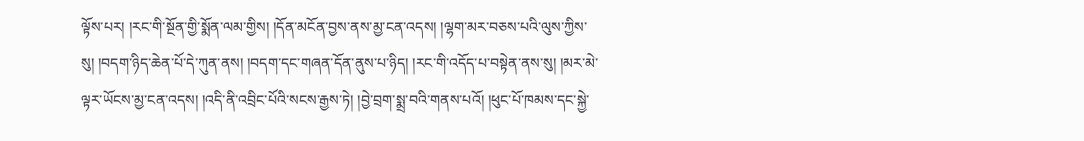ལྟོས་པར། །རང་གི་སྔོན་གྱི་སྨོན་ལམ་གྱིས། །དོན་མངོན་བྱས་ནས་མྱ་ངན་འདས། །ལྷག་མར་བཅས་པའི་ལུས་ཀྱིས་སུ། །བདག་ཉིད་ཆེན་པོ་དེ་ཀུན་ནས། །བདག་དང་གཞན་དོན་ནུས་པ་ཉིད། །རང་གི་འདོད་པ་བསྟེན་ནས་སུ། །མར་མེ་ལྟར་ཡོངས་མྱ་ངན་འདས། །འདི་ནི་འབྲིང་པོའི་སངས་རྒྱས་ཏེ། །བྱེ་བྲག་སྨྲ་བའི་གནས་པའོ། །ཕུང་པོ་ཁམས་དང་སྐྱེ་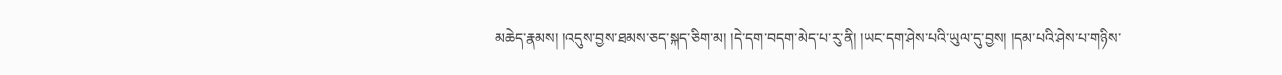མཆེད་རྣམས། །འདུས་བྱས་ཐམས་ཅད་སྐད་ཅིག་མ། །དེ་དག་བདག་མེད་པ་རུ་ནི། །ཡང་དག་ཤེས་པའི་ཡུལ་དུ་བྱས། །དམ་པའི་ཤེས་པ་གཉིས་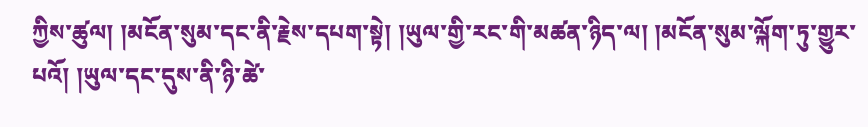ཀྱིས་ཚུལ། །མངོན་སུམ་དང་ནི་རྗེས་དཔག་སྟེ། །ཡུལ་གྱི་རང་གི་མཚན་ཉིད་ལ། །མངོན་སུམ་ལྐོག་ཏུ་གྱུར་པའོ། །ཡུལ་དང་དུས་ནི་ཉི་ཚེ་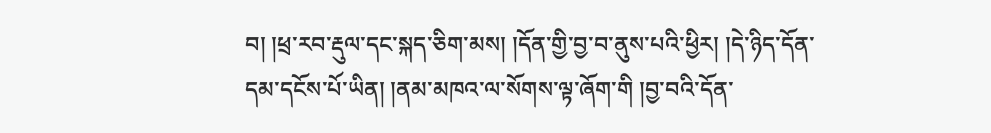བ། །ཕྲ་རབ་རྡུལ་དང་སྐད་ཅིག་མས། །དོན་གྱི་བྱ་བ་ནུས་པའི་ཕྱིར། །དེ་ཉིད་དོན་དམ་དངོས་པོ་ཡིན། །ནམ་མཁའ་ལ་སོགས་ལྟ་ཞོག་གི །བྱ་བའི་དོན་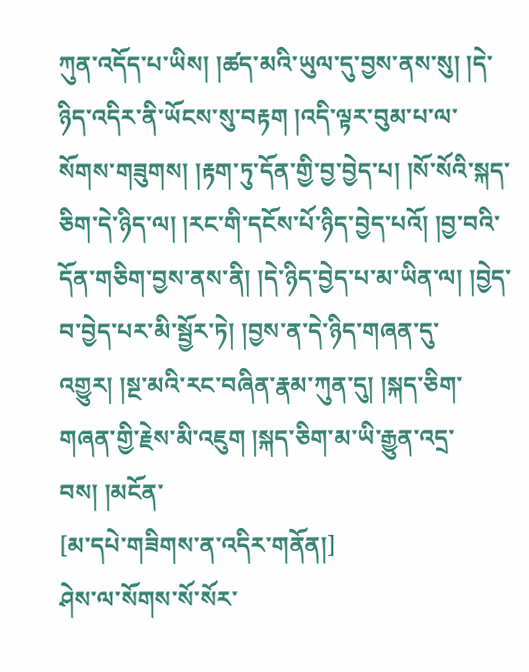ཀུན་འདོད་པ་ཡིས། །ཚད་མའི་ཡུལ་དུ་བྱས་ནས་སུ། །དེ་ཉིད་འདིར་ནི་ཡོངས་སུ་བརྟག །འདི་ལྟར་བུམ་པ་ལ་སོགས་གཟུགས། །རྟག་ཏུ་དོན་གྱི་བྱ་བྱེད་པ། །སོ་སོའི་སྐད་ཅིག་དེ་ཉིད་ལ། །རང་གི་དངོས་པོ་ཉིད་བྱེད་པའོ། །བྱ་བའི་དོན་གཅིག་བྱས་ནས་ནི། །དེ་ཉིད་བྱེད་པ་མ་ཡིན་ལ། །བྱེད་བ་བྱེད་པར་མི་སྦྱོར་ཏེ། །བྱས་ན་དེ་ཉིད་གཞན་དུ་འགྱུར། །སྔ་མའི་རང་བཞིན་རྣམ་ཀུན་དུ། །སྐད་ཅིག་གཞན་གྱི་རྗེས་མི་འཇུག །སྐད་ཅིག་མ་ཡི་རྒྱུན་འདྲ་བས། །མངོན་
[མ་དཔེ་གཟིགས་ན་འདིར་གནོན།]
ཤེས་ལ་སོགས་སོ་སོར་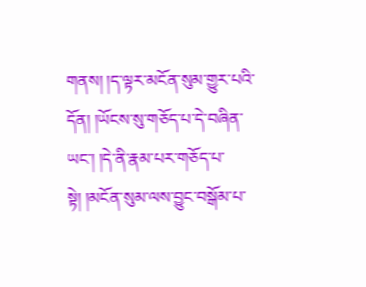གནས། །ད་ལྟར་མངོན་སུམ་གྱུར་པའི་དོན། །ཡོངས་སུ་གཅོད་པ་དེ་བཞིན་ཡང་། །དེ་ནི་རྣམ་པར་གཅོད་པ་སྟེ། །མངོན་སུམ་ལས་བྱུང་བསྒོམ་པ་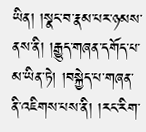ཡིན། །སྣང་བ་རྣམ་པར་ཉམས་ནས་ནི། །རྒྱུད་གཞན་དགོད་པ་མ་ཡིན་ཏེ། །བསྐྱེད་པ་གཞན་ནི་འཇིགས་པས་ནི། །རང་རིག་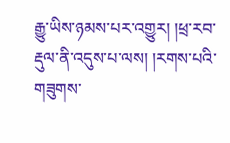རྒྱུ་ཡིས་ཉམས་པར་འགྱུར། །ཕྲ་རབ་རྡུལ་ནི་འདུས་པ་ལས། །རགས་པའི་གཟུགས་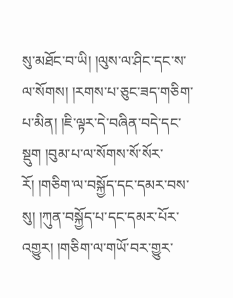སུ་མཐོང་བ་ཡི། །ལུས་ལ་ཤིང་དང་ས་ལ་སོགས། །རགས་པ་ཅུང་ཟད་གཅིག་པ་མིན། །ཇི་ལྟར་དེ་བཞིན་བདེ་དང་སྡུག །བུམ་པ་ལ་སོགས་སོ་སོར་རོ། །གཅིག་ལ་བསྐྱོད་དང་དམར་བས་སུ། །ཀུན་བསྐྱོད་པ་དང་དམར་པོར་འགྱུར། །གཅིག་ལ་གཡོ་བར་གྱུར་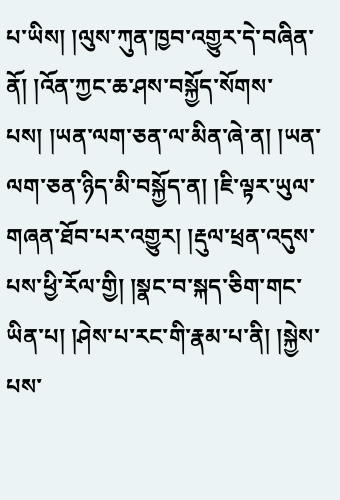པ་ཡིས། །ལུས་ཀུན་ཁྱབ་འགྱུར་དེ་བཞིན་ནོ། །འོན་ཀྱང་ཆ་ཤས་བསྐྱོད་སོགས་པས། །ཡན་ལག་ཅན་ལ་མིན་ཞེ་ན། །ཡན་ལག་ཅན་ཉིད་མི་བསྐྱོད་ན། །ཇི་ལྟར་ཡུལ་གཞན་ཐོབ་པར་འགྱུར། །རྡུལ་ཕྲན་འདུས་པས་ཕྱི་རོལ་གྱི། །སྣང་བ་སྐད་ཅིག་གང་ཡིན་པ། །ཤེས་པ་རང་གི་རྣམ་པ་ནི། །སྐྱེས་པས་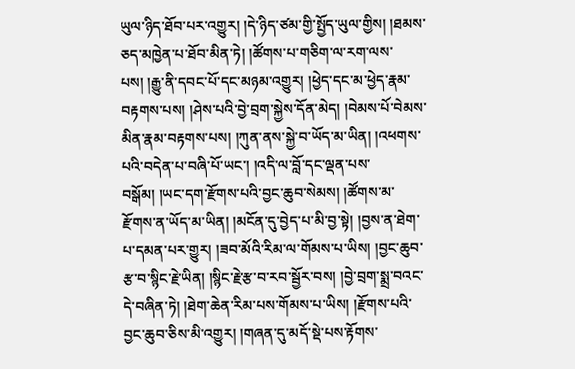ཡུལ་ཉིད་ཐོབ་པར་འགྱུར། །དེ་ཉིད་ཙམ་གྱི་སྤྱོད་ཡུལ་གྱིས། །ཐམས་ཅད་མཁྱེན་པ་ཐོབ་མིན་ཏེ། །ཚོགས་པ་གཅིག་ལ་རག་ལས་པས། །རྒྱུ་ནི་དབང་པོ་དང་མཉམ་འགྱུར། །ཕྱེད་དང་མ་ཕྱེད་རྣམ་བརྟགས་པས། །ཤེས་པའི་བྱེ་བྲག་སྐྱེས་དོན་མེད། །བེམས་པོ་བེམས་མིན་རྣམ་བརྟགས་པས། །ཀུན་ནས་སྐྱེ་བ་ཡོད་མ་ཡིན། །འཕགས་པའི་བདེན་པ་བཞི་པོ་ཡང་། །འདི་ལ་བློ་དང་ལྡན་པས་བསྒོམ། །ཡང་དག་རྫོགས་པའི་བྱང་ཆུབ་སེམས། །ཚོགས་མ་རྫོགས་ན་ཡོད་མ་ཡིན། །མངོན་དུ་བྱེད་པ་མི་བྱ་སྟེ། །བྱས་ན་ཐེག་པ་དམན་པར་གྱུར། །ཟབ་མོའི་རིམ་ལ་གོམས་པ་ཡིས། །བྱང་ཆུབ་རྩ་བ་སྙིང་རྗེ་ཡིན། །སྙིང་རྗེ་རྩ་བ་རབ་སྦྱོར་བས། །བྱེ་བྲག་སྨྲ་བའང་དེ་བཞིན་ཏེ། །ཐེག་ཆེན་རིམ་པས་གོམས་པ་ཡིས། །རྫོགས་པའི་བྱང་ཆུབ་ཅིས་མི་འགྱུར། །གཞན་དུ་མདོ་སྡེ་པས་རྟོགས་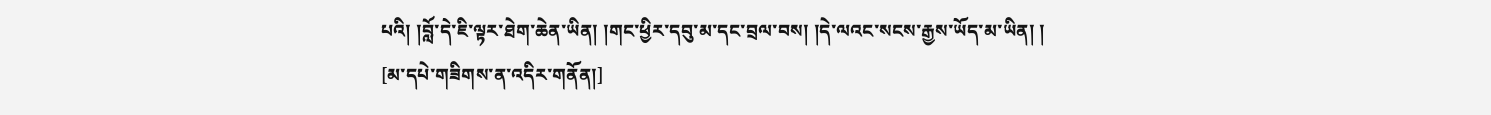པའི། །བློ་དེ་ཇི་ལྟར་ཐེག་ཆེན་ཡིན། །གང་ཕྱིར་དབུ་མ་དང་བྲལ་བས། །དེ་ལའང་སངས་རྒྱས་ཡོད་མ་ཡིན། །
[མ་དཔེ་གཟིགས་ན་འདིར་གནོན།]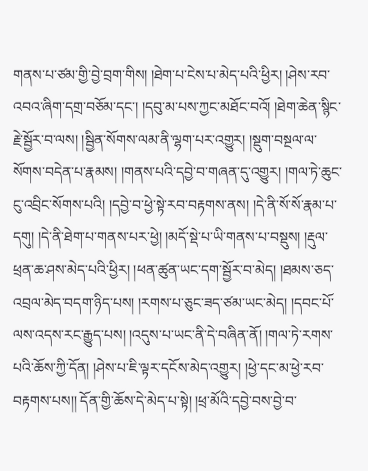གནས་པ་ཙམ་གྱི་བྱེ་བྲག་གིས། །ཐེག་པ་ངེས་པ་མེད་པའི་ཕྱིར། །ཤེས་རབ་འབའ་ཞིག་དགྲ་བཅོམ་དང་། །དབུ་མ་པས་ཀྱང་མཐོང་བའོ། །ཐེག་ཆེན་སྙིང་རྗེ་སྦྱོར་བ་ལས། །སྦྱིན་སོགས་ལམ་ནི་ལྷག་པར་འགྱུར། །སྡུག་བསྔལ་ལ་སོགས་བདེན་པ་རྣམས། །གནས་པའི་དབྱེ་བ་གཞན་དུ་འགྱུར། །གལ་ཏེ་ཆུང་ངུ་འབྲིང་སོགས་པའི། །དབྱེ་བ་ཕྱེ་སྟེ་རབ་བརྟགས་ནས། །དེ་ནི་སོ་སོ་རྣམ་པ་དགུ། །དེ་ནི་ཐེག་པ་གནས་པར་ཕྱེ། །མདོ་སྡེ་པ་ཡི་གནས་པ་བསྡུས། །རྡུལ་ཕྲན་ཆ་ཤས་མེད་པའི་ཕྱིར། །ཕན་ཚུན་ཡང་དག་སྦྱོར་བ་མེད། །ཐམས་ཅད་འབྲལ་མེད་བདག་ཉིད་པས། །རགས་པ་ཅུང་ཟད་ཙམ་ཡང་མེད། །དབང་པོ་ལས་འདས་རང་རྒྱུད་པས། །འདུས་པ་ཡང་ནི་དེ་བཞིན་ནོ། །གལ་ཏེ་རགས་པའི་ཆོས་ཀྱི་དོན། །ཤེས་པ་ཇི་ལྟར་དངོས་མེད་འགྱུར། །ཕྱེ་དང་མ་ཕྱེ་རབ་བརྟགས་པས།། དོན་གྱི་ཆོས་དེ་མེད་པ་སྟེ། །ཕྲ་མོའི་དབྱེ་བས་བྱེ་བ་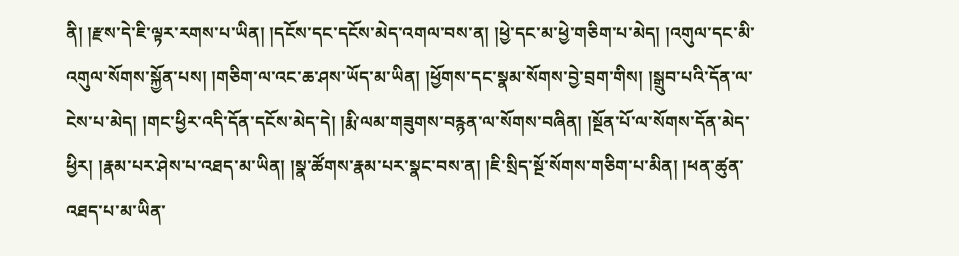ནི། །རྫས་དེ་ཇི་ལྟར་རགས་པ་ཡིན། །དངོས་དང་དངོས་མེད་འགལ་བས་ན། །ཕྱེ་དང་མ་ཕྱེ་གཅིག་པ་མེད། །འགུལ་དང་མི་འགུལ་སོགས་སྐྱོན་པས། །གཅིག་ལ་འང་ཆ་ཤས་ཡོད་མ་ཡིན། །ཕྱོགས་དང་སྣམ་སོགས་བྱེ་བྲག་གིས། །སྒྲུབ་པའི་དོན་ལ་ངེས་པ་མེད། །གང་ཕྱིར་འདི་དོན་དངོས་མེད་དེ། །རྨི་ལམ་གཟུགས་བརྙན་ལ་སོགས་བཞིན། །སྔོན་པོ་ལ་སོགས་དོན་མེད་ཕྱིར། །རྣམ་པར་ཤེས་པ་འཐད་མ་ཡིན། །སྣ་ཚོགས་རྣམ་པར་སྣང་བས་ན། །ཇི་སྲིད་སྔོ་སོགས་གཅིག་པ་མིན། །ཕན་ཚུན་འཐད་པ་མ་ཡིན་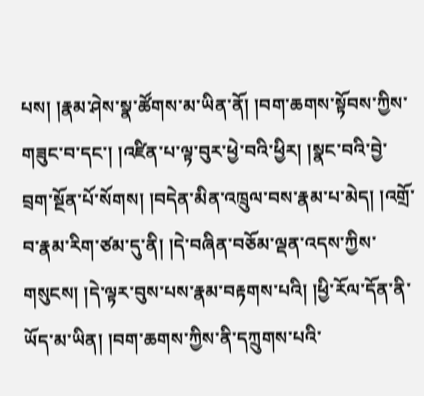པས། །རྣམ་ཤེས་སྣ་ཚོགས་མ་ཡིན་ནོ། །བག་ཆགས་སྟོབས་ཀྱིས་གཟུང་བ་དང་། །འཛིན་པ་ལྟ་བུར་ཕྱེ་བའི་ཕྱིར། །སྣང་བའི་བྱེ་བྲག་སྔོན་པོ་སོགས། །བདེན་མིན་འཁྲུལ་བས་རྣམ་པ་མེད། །འགྲོ་བ་རྣམ་རིག་ཙམ་དུ་ནི། །དེ་བཞིན་བཅོམ་ལྡན་འདས་ཀྱིས་གསུངས། །དེ་ལྟར་བུས་པས་རྣམ་བརྟགས་པའི། །ཕྱི་རོལ་དོན་ནི་ཡོད་མ་ཡིན། །བག་ཆགས་ཀྱིས་ནི་དཀྲུགས་པའི་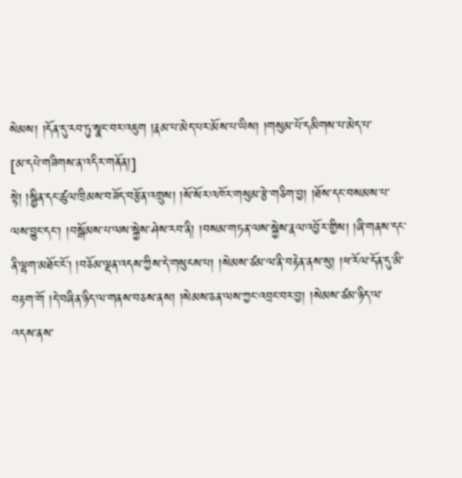སེམས། །དོན་དུ་རབ་ཏུ་སྣང་བར་འཇུག །རྣམ་པ་མེད་པར་མོས་པ་ཡིས། །གསུམ་པོ་དམིགས་པ་མེད་པ་
[མ་དཔེ་གཟིགས་ན་འདིར་གནོན།]
སྟེ། །སྦྱིན་དང་ཚུལ་ཁྲིམས་བཟོད་བརྩོན་འགྲུས། །སོ་སོར་འཁོར་གསུམ་རྩེ་གཅིག་བྱ། །ཐོས་དང་བསམས་པ་ལས་བྱུང་དང་། །བསྒོམས་པ་ལས་སྐྱེས་ཤེས་རབ་ནི། །བསམ་གཏན་ལས་སྐྱེས་རྣལ་འབྱོར་གྱིས། །ཞི་གནས་དང་ནི་ལྷག་མཐོང་ངོ། །བཅོམ་ལྡན་འདས་ཀྱིས་དེ་གསུངས་པ། །སེམས་ཙམ་ལ་ནི་བརྟེན་ནས་སུ། །ཕ་རོལ་དོན་དུ་མི་བརྟག་གོ །དེ་བཞིན་ཉིད་ལ་གནས་བཅས་ནས། །སེམས་ཅན་ལས་ཀྱང་འབྲང་བར་བྱ། །སེམས་ཙམ་ཉིད་ལ་འདས་ནས་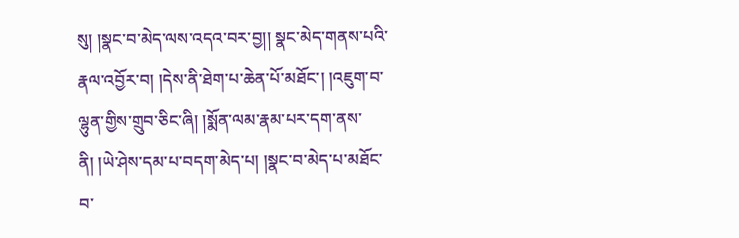སུ། །སྣང་བ་མེད་ལས་འདའ་བར་བྱ།། སྣང་མེད་གནས་པའི་རྣལ་འབྱོར་བ། །དེས་ནི་ཐེག་པ་ཆེན་པོ་མཐོང་། །འཇུག་བ་ལྷུན་གྱིས་གྲུབ་ཅིང་ཞི། །སྨོན་ལམ་རྣམ་པར་དག་ནས་ནི། །ཡེ་ཤེས་དམ་པ་བདག་མེད་པ། །སྣང་བ་མེད་པ་མཐོང་བ་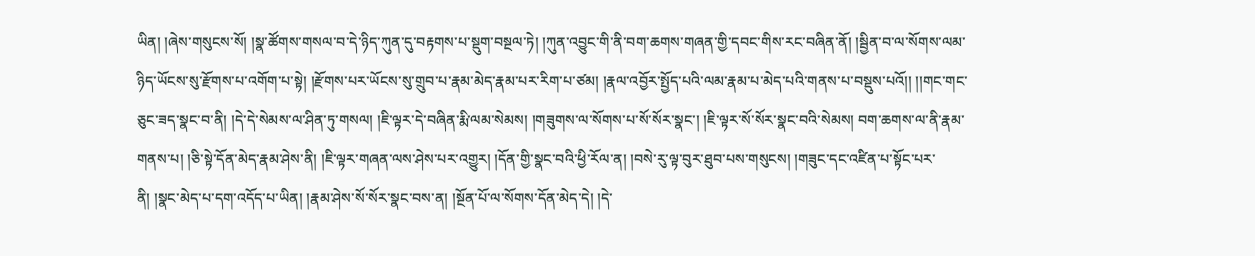ཡིན། །ཞེས་གསུངས་སོ། །སྣ་ཚོགས་གསལ་བ་དེ་ཉིད་ཀུན་དུ་བརྟགས་པ་སྡུག་བསྔལ་ཏེ། །ཀུན་འབྱུང་གི་ནི་བག་ཆགས་གཞན་གྱི་དབང་གིས་རང་བཞིན་ནོ། །སྦྱིན་བ་ལ་སོགས་ལམ་ཉིད་ཡོངས་སུ་རྫོགས་པ་འགོག་པ་སྟེ། །རྫོགས་པར་ཡོངས་སུ་གྲུབ་པ་རྣམ་མེད་རྣམ་པར་རིག་པ་ཙམ། །རྣལ་འབྱོར་སྤྱོད་པའི་ལམ་རྣམ་པ་མེད་པའི་གནས་པ་བསྡུས་པའོ།། །།གང་གང་ཅུང་ཟད་སྣང་བ་ནི། །དེ་དེ་སེམས་ལ་ཤིན་ཏུ་གསལ། །ཇི་ལྟར་དེ་བཞིན་རྨི་ལམ་སེམས། །གཟུགས་ལ་སོགས་པ་སོ་སོར་སྣང་། །ཇི་ལྟར་སོ་སོར་སྣང་བའི་སེམས། བག་ཆགས་ལ་ནི་རྣམ་གནས་པ། །ཅི་སྟེ་དོན་མེད་རྣམ་ཤེས་ནི། །ཇི་ལྟར་གཞན་ལས་ཤེས་པར་འགྱུར། །དོན་གྱི་སྣང་བའི་ཕྱི་རོལ་ན། །བསེ་རུ་ལྟ་བུར་ཐུབ་པས་གསུངས། །གཟུང་དང་འཛིན་པ་སྟོང་པར་ནི། །སྣང་མེད་པ་དག་འདོད་པ་ཡིན། །རྣམ་ཤེས་སོ་སོར་སྣང་བས་ན། །སྔོན་པོ་ལ་སོགས་དོན་མེད་དེ། །དེ་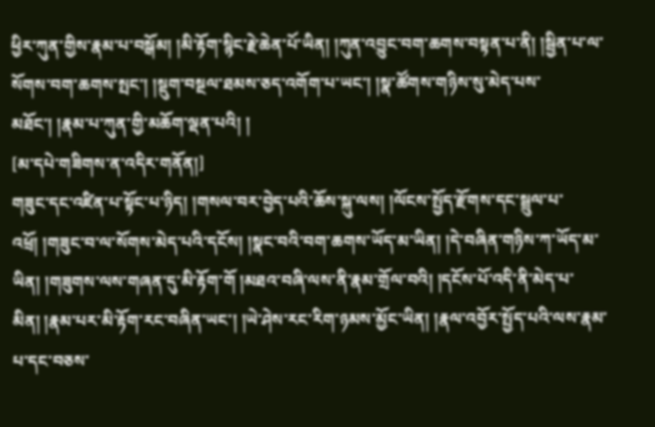ཕྱིར་ཀུན་གྱིས་རྣམ་པ་བསྒོམ། །མི་རྟོག་སྙིང་རྗེ་ཆེན་པོ་ཡིན། །ཀུན་འབྱུང་བག་ཆགས་བསྟན་པ་ནི། །སྦྱིན་པ་ལ་སོགས་བག་ཆགས་སྤང་། །སྡུག་བསྔལ་ཐམས་ཅད་འགོག་པ་ཡང་། །སྣ་ཚོགས་གཉིས་སུ་མེད་པས་མཐོང་། །རྣམ་པ་ཀུན་གྱི་མཆོག་ལྡན་པའི། །
[མ་དཔེ་གཟིགས་ན་འདིར་གནོན།]
གཟུང་དང་འཛིན་པ་སྟོང་པ་ཉིད། །གསལ་བར་བྱེད་པའི་ཆོས་སྐུ་ལས། །ལོངས་སྤྱོད་རྫོགས་དང་སྦྲུལ་པ་འཕྲོ། །གཟུང་བ་ལ་སོགས་མེད་པའི་དངོས། །སྣང་བའི་བག་ཆགས་ཡོད་མ་ཡིན། །དེ་བཞིན་གཉིས་ཀ་ཡོད་མ་ཡིན། །གཟུགས་ལས་གཞན་དུ་མི་རྟོག་གོ །མཐའ་བཞི་ལས་ནི་རྣམ་གྲོལ་བའི། །དངོས་པོ་འདི་ནི་མེད་པ་མིན། །རྣམ་པར་མི་རྟོག་རང་བཞིན་ཡང་། །ཡེ་ཤེས་རང་རིག་ཉམས་མྱོང་ཡིན། །རྣལ་འབྱོར་སྤྱོད་པའི་ལས་རྣམ་པ་དང་བཅས་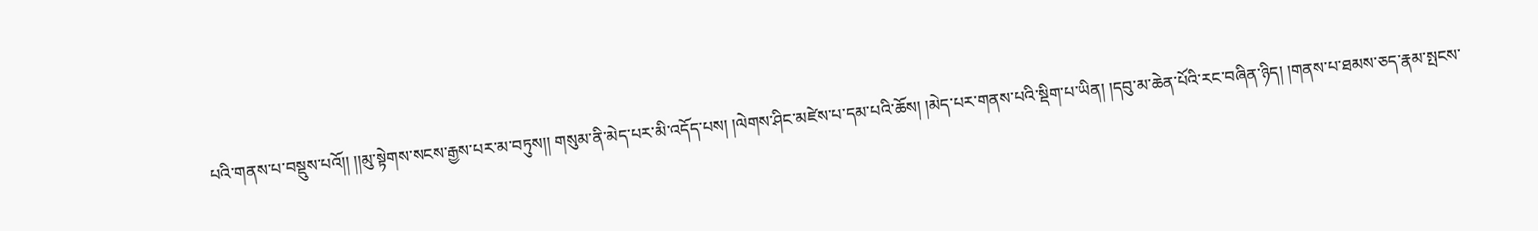པའི་གནས་པ་བསྡུས་པའོ།། །།མུ་སྟེགས་སངས་རྒྱས་པར་མ་བཏུས།། གསུམ་ནི་མེད་པར་མི་འདོད་པས། །ལེགས་ཤིང་མཛེས་པ་དམ་པའི་ཆོས། །མེད་པར་གནས་པའི་སྡིག་པ་ཡིན། །དབུ་མ་ཆེན་པོའི་རང་བཞིན་ཉིད། །གནས་པ་ཐམས་ཅད་རྣམ་སྤངས་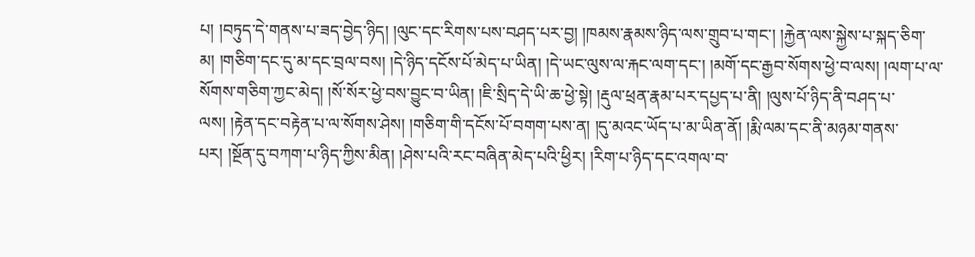པ། །བཏུད་དེ་གནས་པ་ཟད་བྱེད་ཉིད། །ལུང་དང་རིགས་པས་བཤད་པར་བྱ། །ཁམས་རྣམས་ཉིད་ལས་གྲུབ་པ་གང་། །རྐྱེན་ལས་སྐྱེས་པ་སྐད་ཅིག་མ། །གཅིག་དང་དུ་མ་དང་བྲལ་བས། །དེ་ཉིད་དངོས་པོ་མེད་པ་ཡིན། །དེ་ཡང་ལུས་ལ་རྐང་ལག་དང་། །མགོ་དང་རྒྱབ་སོགས་ཕྱེ་བ་ལས། །ལག་པ་ལ་སོགས་གཅིག་ཀྱང་མེད། །སོ་སོར་ཕྱེ་བས་བྱུང་བ་ཡིན། །ཇི་སྲིད་དེ་ཡི་ཆ་ཕྱེ་སྟེ། །རྡུལ་ཕྲན་རྣམ་པར་དཔྱད་པ་ནི། །ལུས་པོ་ཉིད་ནི་བཤད་པ་ལས། །རྟེན་དང་བརྟེན་པ་ལ་སོགས་ཤེས། །གཅིག་གི་དངོས་པོ་བགག་པས་ན། །དུ་མའང་ཡོད་པ་མ་ཡིན་ནོ། །རྨི་ལམ་དང་ནི་མཉམ་གནས་པར། །སྔོན་དུ་བཀག་པ་ཉིད་ཀྱིས་མིན། །ཤེས་པའི་རང་བཞིན་མེད་པའི་ཕྱིར། །རིག་པ་ཉིད་དང་འགལ་བ་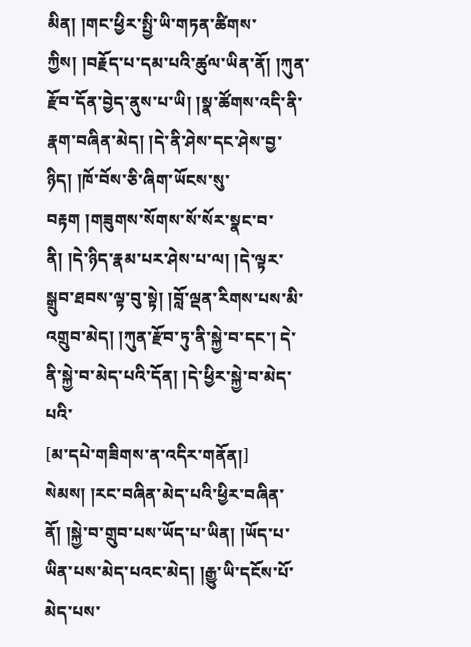མིན། །གང་ཕྱིར་སྤྱི་ཡི་གཏན་ཚིགས་ཀྱིས། །བརྗོད་པ་དམ་པའི་ཚུལ་ཡིན་ནོ། །ཀུན་རྫོབ་དོན་བྱེད་ནུས་པ་ཡི། །སྣ་ཚོགས་འདི་ནི་རྣག་བཞིན་མེད། །དེ་ནི་ཤེས་དང་ཤེས་བྱ་ཉིད། །ཁོ་བོས་ཅི་ཞིག་ཡོངས་སུ་བརྟག །གཟུགས་སོགས་སོ་སོར་སྣང་བ་ནི། །དེ་ཉིད་རྣམ་པར་ཤེས་པ་ལ། །དེ་ལྟར་སྒྲུབ་ཐབས་ལྟ་བུ་སྟེ། །བློ་ལྡན་རིགས་པས་མི་འགྲུབ་མེད། །ཀུན་རྫོབ་ཏུ་ནི་སྐྱེ་བ་དང་། དེ་ནི་སྐྱེ་བ་མེད་པའི་དོན། །དེ་ཕྱིར་སྐྱེ་བ་མེད་པའི་
[མ་དཔེ་གཟིགས་ན་འདིར་གནོན།]
སེམས། །རང་བཞིན་མེད་པའི་ཕྱིར་བཞིན་ནོ། །སྐྱེ་བ་གྲུབ་པས་ཡོད་པ་ཡིན། །ཡོད་པ་ཡིན་པས་མེད་པའང་མེད། །རྒྱུ་ཡི་དངོས་པོ་མེད་པས་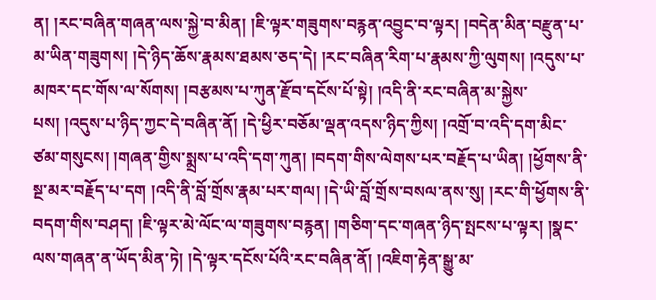ན། །རང་བཞིན་གཞན་ལས་སྐྱེ་བ་མིན། །ཇི་ལྟར་གཟུགས་བརྙན་འབྱུང་བ་ལྟར། །བདེན་མིན་བརྫུན་པ་མ་ཡིན་གཟུགས། །དེ་ཉིད་ཆོས་རྣམས་ཐམས་ཅད་དེ། །རང་བཞིན་རིག་པ་རྣམས་ཀྱི་ལུགས། །འདུས་པ་མཁར་དང་གོས་ལ་སོགས། །བརྩམས་པ་ཀུན་རྫོབ་དངོས་པོ་སྟེ། །འདི་ནི་རང་བཞིན་མ་སྐྱེས་པས། །འདུས་པ་ཉིད་ཀྱང་དེ་བཞིན་ནོ། །དེ་ཕྱིར་བཅོམ་ལྡན་འདས་ཉིད་ཀྱིས། །འགྲོ་བ་འདི་དག་མིང་ཙམ་གསུངས། །གཞན་གྱིས་སྨྲས་པ་འདི་དག་ཀུན། །བདག་གིས་ལེགས་པར་བརྗོད་པ་ཡིན། །ཕྱོགས་ནི་སྔ་མར་བརྗོད་པ་དག །འདི་ནི་བློ་གྲོས་རྣམ་པར་གལ། །དེ་ཡི་བློ་གྲོས་བསལ་ནས་སུ། །རང་གི་ཕྱོགས་ནི་བདག་གིས་བཤད། །ཇི་ལྟར་མེ་ལོང་ལ་གཟུགས་བརྙན། །གཅིག་དང་གཞན་ཉིད་སྤངས་པ་ལྟར། །སྣང་ལས་གཞན་ན་ཡོད་མིན་ཏེ། །དེ་ལྟར་དངོས་པོའི་རང་བཞིན་ནོ། །འཇིག་རྟེན་སྒྱུ་མ་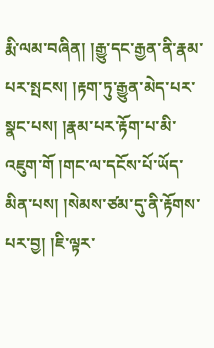རྨི་ལམ་བཞིན། །རྒྱུ་དང་རྒྱན་ནི་རྣམ་པར་སྤངས། །རྟག་ཏུ་རྒྱུན་མེད་པར་སྣང་པས། །རྣམ་པར་རྟོག་པ་མི་འཇུག་གོ །གང་ལ་དངོས་པོ་ཡོད་མིན་པས། །སེམས་ཙམ་དུ་ནི་རྟོགས་པར་བྱ། །ཇི་ལྟར་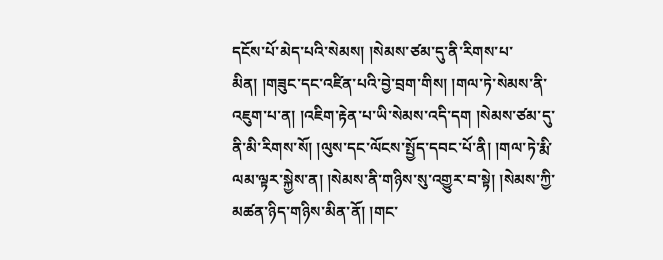དངོས་པོ་མེད་པའི་སེམས། །སེམས་ཙམ་དུ་ནི་རིགས་པ་མིན། །གཟུང་དང་འཛིན་པའི་བྱེ་བྲག་གིས། །གལ་ཏེ་སེམས་ནི་འཇུག་པ་ན། །འཇིག་རྟེན་པ་ཡི་སེམས་འདི་དག །སེམས་ཙམ་དུ་ནི་མི་རིགས་སོ། །ལུས་དང་ལོངས་སྤྱོད་དབང་པོ་ནི། །གལ་ཏེ་རྨི་ལམ་ལྟར་སྐྱེས་ན། །སེམས་ནི་གཉིས་སུ་འགྱུར་བ་སྟེ། །སེམས་ཀྱི་མཚན་ཉིད་གཉིས་མིན་ནོ། །གང་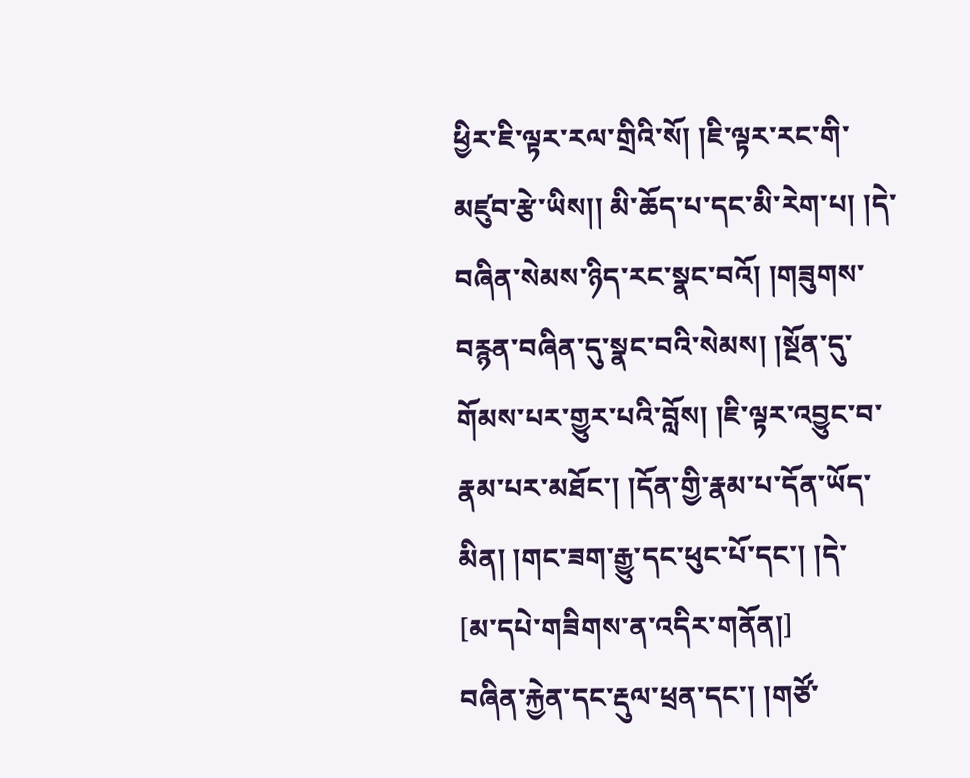ཕྱིར་ཇི་ལྟར་རལ་གྲིའི་སོ། །ཇི་ལྟར་རང་གི་མཛུབ་རྩེ་ཡིས།། མི་ཆོད་པ་དང་མི་རེག་པ། །དེ་བཞིན་སེམས་ཉིད་རང་སྣང་བའོ། །གཟུགས་བརྙན་བཞིན་དུ་སྣང་བའི་སེམས། །སྔོན་དུ་གོམས་པར་གྱུར་པའི་བློས། །ཇི་ལྟར་འབྱུང་བ་རྣམ་པར་མཐོང་། །དོན་གྱི་རྣམ་པ་དོན་ཡོད་མིན། །གང་ཟག་རྒྱུ་དང་ཕུང་པོ་དང་། །དེ་
[མ་དཔེ་གཟིགས་ན་འདིར་གནོན།]
བཞིན་རྐྱེན་དང་རྡུལ་ཕྲན་དང་། །གཙོ་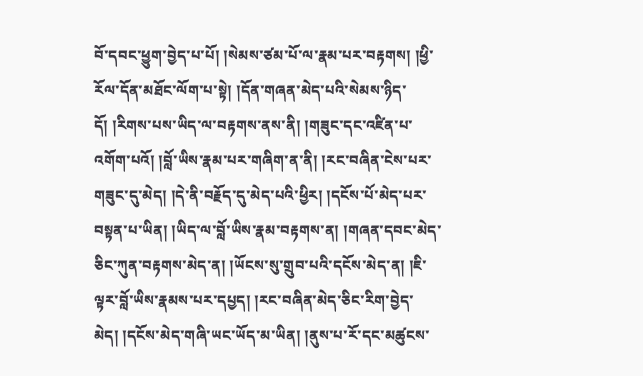བོ་དབང་ཕྱུག་བྱེད་པ་པོ། །སེམས་ཙམ་པོ་ལ་རྣམ་པར་བརྟགས། །ཕྱི་རོལ་དོན་མཐོང་ལོག་པ་སྟེ། །དོན་གཞན་མེད་པའི་སེམས་ཉིད་དོ། །རིགས་པས་ཡིད་ལ་བརྟགས་ནས་ནི། །གཟུང་དང་འཛིན་པ་འགོག་པའོ། །བློ་ཡིས་རྣམ་པར་གཞིག་ན་ནི། །རང་བཞིན་ངེས་པར་གཟུང་དུ་མེད། །དེ་ནི་བརྗོད་དུ་མེད་པའི་ཕྱིར། །དངོས་པོ་མེད་པར་བསྟན་པ་ཡིན། །ཡིད་ལ་བློ་ཡིས་རྣམ་བརྟགས་ན། །གཞན་དབང་མེད་ཅིང་ཀུན་བརྟགས་མེད་ན། །ཡོངས་སུ་གྲུབ་པའི་དངོས་མེད་ན། །ཇི་ལྟར་བློ་ཡིས་རྣམས་པར་དཔྱད། །རང་བཞིན་མེད་ཅིང་རིག་བྱེད་མེད། །དངོས་མེད་གཞི་ཡང་ཡོད་མ་ཡིན། །ནུས་པ་རོ་དང་མཚུངས་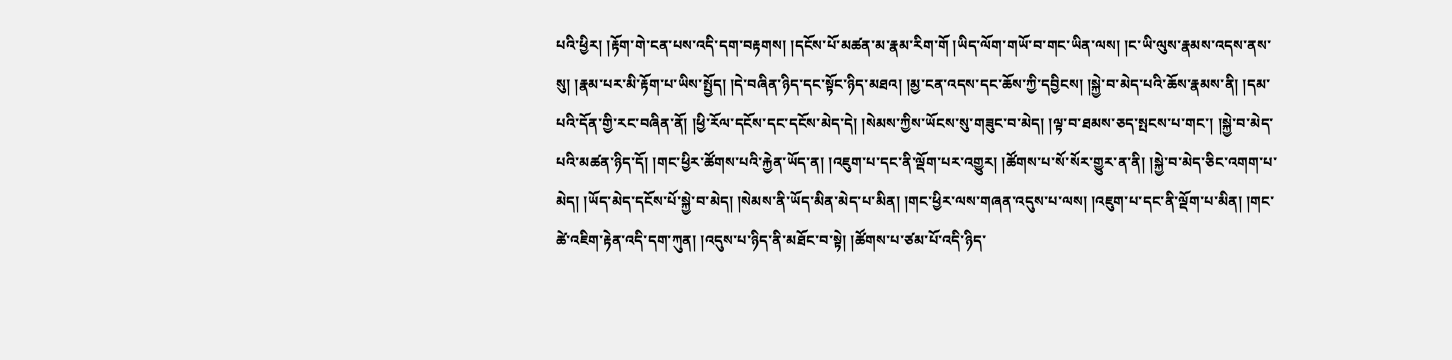པའི་ཕྱིར། །རྟོག་གེ་ངན་པས་འདི་དག་བརྟགས། །དངོས་པོ་མཚན་མ་རྣམ་རིག་གོ །ཡིད་ལོག་གཡོ་བ་གང་ཡིན་ལས། །ང་ཡི་ལུས་རྣམས་འདས་ནས་སུ། །རྣམ་པར་མི་རྟོག་པ་ཡིས་སྤྱོད། །དེ་བཞིན་ཉིད་དང་སྟོང་ཉིད་མཐའ། །མྱ་ངན་འདས་དང་ཆོས་ཀྱི་དབྱིངས། །སྐྱེ་བ་མེད་པའི་ཆོས་རྣམས་ནི། །དམ་པའི་དོན་གྱི་རང་བཞིན་ནོ། །ཕྱི་རོལ་དངོས་དང་དངོས་མེད་དེ། །སེམས་ཀྱིས་ཡོངས་སུ་གཟུང་བ་མེད། །ལྟ་བ་ཐམས་ཅད་སྤངས་པ་གང་། །སྐྱེ་བ་མེད་པའི་མཚན་ཉིད་དོ། །གང་ཕྱིར་ཚོགས་པའི་རྐྱེན་ཡོད་ན། །འཇུག་པ་དང་ནི་ལྡོག་པར་འགྱུར། །ཚོགས་པ་སོ་སོར་གྱུར་ན་ནི། །སྐྱེ་བ་མེད་ཅིང་འགག་པ་མེད། །ཡོད་མེད་དངོས་པོ་སྐྱེ་བ་མེད། །སེམས་ནི་ཡོད་མིན་མེད་པ་མིན། །གང་ཕྱིར་ལས་གཞན་འདུས་པ་ལས། །འཇུག་པ་དང་ནི་ལྡོག་པ་མིན། །གང་ཚེ་འཇིག་རྟེན་འདི་དག་ཀུན། །འདུས་པ་ཉིད་ནི་མཐོང་བ་སྟེ། །ཚོགས་པ་ཙམ་པོ་འདི་ཉིད་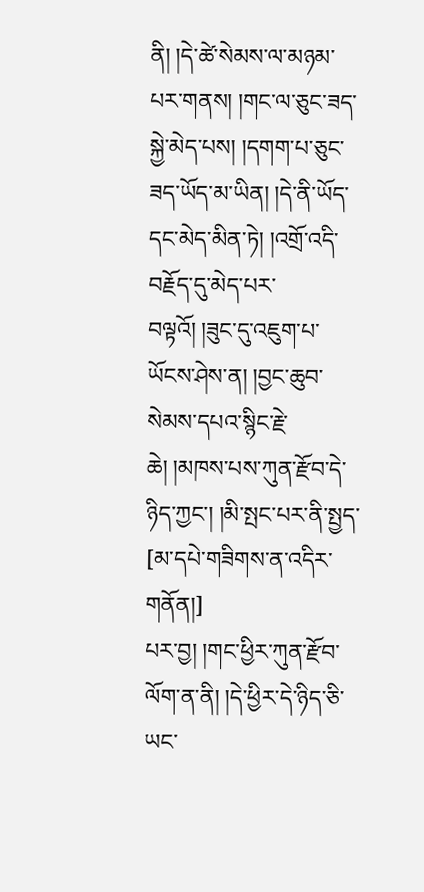ནི། །དེ་ཚེ་སེམས་ལ་མཉམ་པར་གནས། །གང་ལ་ཅུང་ཟད་སྐྱེ་མེད་པས། །དགག་པ་ཅུང་ཟད་ཡོད་མ་ཡིན། །དེ་ནི་ཡོད་དང་མེད་མིན་ཏེ། །འགྲོ་འདི་བརྗོད་དུ་མེད་པར་བལྟའོ། །ཟུང་དུ་འཇུག་པ་ཡོངས་ཤེས་ན། །བྱང་ཆུབ་སེམས་དཔའ་སྙིང་རྗེ་ཆེ། །མཁས་པས་ཀུན་རྫོབ་དེ་ཉིད་ཀྱང་། །མི་སྤང་པར་ནི་སྤྱད་
[མ་དཔེ་གཟིགས་ན་འདིར་གནོན།]
པར་བྱ། །གང་ཕྱིར་ཀུན་རྫོབ་ལོག་ན་ནི། །དེ་ཕྱིར་དེ་ཉིད་ཅི་ཡང་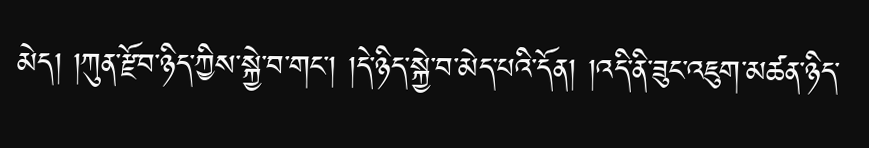མེད། །ཀུན་རྫོབ་ཉིད་ཀྱིས་སྐྱེ་བ་གང་། །དེ་ཉིད་སྐྱེ་བ་མེད་པའི་དོན། །འདི་ནི་ཟུང་འཇུག་མཚན་ཉིད་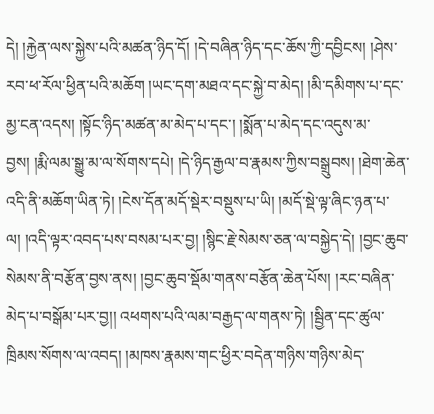དེ། །རྐྱེན་ལས་སྐྱེས་པའི་མཚན་ཉིད་དོ། །དེ་བཞིན་ཉིད་དང་ཆོས་ཀྱི་དབྱིངས། །ཤེས་རབ་ཕ་རོལ་ཕྱིན་པའི་མཆོག །ཡང་དག་མཐའ་དང་སྐྱེ་བ་མེད། །མི་དམིགས་པ་དང་མྱ་ངན་འདས། །སྟོང་ཉིད་མཚན་མ་མེད་པ་དང་། །སྨོན་པ་མེད་དང་འདུས་མ་བྱས། །རྨི་ལམ་སྒྱུ་མ་ལ་སོགས་དཔེ། །དེ་ཉིད་རྒྱལ་བ་རྣམས་ཀྱིས་བསྒྲུབས། །ཐེག་ཆེན་འདི་ནི་མཆོག་ཡིན་ཏེ། །ངེས་དོན་མདོ་སྡེར་བསྡུས་པ་ཡི། །མདོ་སྡེ་ལྟ་ཞིང་ཉན་པ་ལ། །འདི་ལྟར་འབད་པས་བསམ་པར་བྱ། །སྙིང་རྗེ་སེམས་ཅན་ལ་བསྐྱེད་དེ། །བྱང་ཆུབ་སེམས་ནི་བརྩོན་བྱས་ནས། །བྱང་ཆུབ་སྡོམ་གནས་བརྩོན་ཆེན་པོས། །རང་བཞིན་མེད་པ་བསྒོམ་པར་བྱ།། འཕགས་པའི་ལམ་བརྒྱད་ལ་གནས་ཏེ། །སྦྱིན་དང་ཚུལ་ཁྲིམས་སོགས་ལ་འབད། །མཁས་རྣམས་གང་ཕྱིར་བདེན་གཉིས་གཉིས་མེད་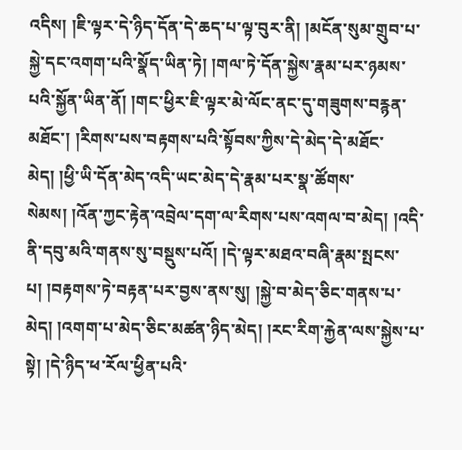འདིས། །ཇི་ལྟར་དེ་ཉིད་དོན་དེ་ཆད་པ་ལྟ་བུར་ནི། །མངོན་སུམ་གྲུབ་པ་སྐྱེ་དང་འགག་པའི་སྣོད་ཡིན་ཏེ། །གལ་ཏེ་དོན་སྐྱེས་རྣམ་པར་ཉམས་པའི་སྐྱོན་ཡིན་ནོ། །གང་ཕྱིར་ཇི་ལྟར་མེ་ལོང་ནང་དུ་གཟུགས་བརྙན་མཐོང་། །རིགས་པས་བརྟགས་པའི་སྟོབས་ཀྱིས་དེ་མེད་དེ་མཐོང་མེད། །ཕྱི་ཡི་དོན་མེད་འདི་ཡང་མེད་དེ་རྣམ་པར་སྣ་ཚོགས་སེམས། །འོན་ཀྱང་རྟེན་འབྲེལ་དག་ལ་རིགས་པས་འགལ་བ་མེད། །འདི་ནི་དབུ་མའི་གནས་སུ་བསྡུས་པའོ། །དེ་ལྟར་མཐའ་བཞི་རྣམ་སྤངས་པ། །བརྟགས་ཏེ་བརྟན་པར་བྱས་ནས་སུ། །སྐྱེ་བ་མེད་ཅིང་གནས་པ་མེད། །འགག་པ་མེད་ཅིང་མཚན་ཉིད་མེད། །རང་རིག་རྐྱེན་ལས་སྐྱེས་པ་སྟེ། །དེ་ཉིད་ཕ་རོལ་ཕྱིན་པའི་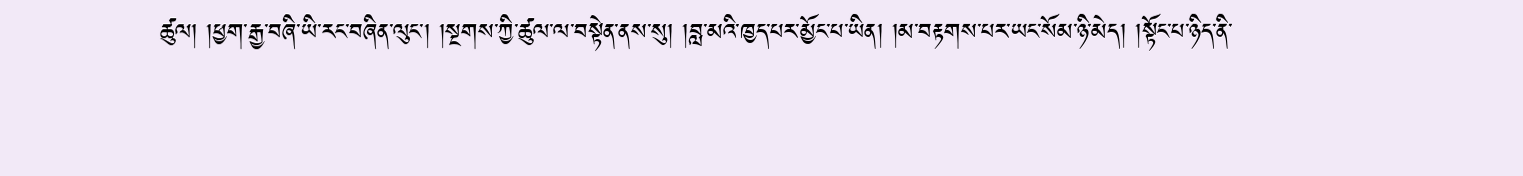ཚུལ། །ཕྱག་རྒྱ་བཞི་ཡི་རང་བཞིན་ལུང་། །སྔགས་ཀྱི་ཚུལ་ལ་བསྟེན་ནས་སུ། །བླ་མའི་ཁྱད་པར་མྱོང་པ་ཡིན། །མ་བརྟགས་པར་ཡང་སོམ་ཉི་མེད། །སྟོང་པ་ཉིད་ནི་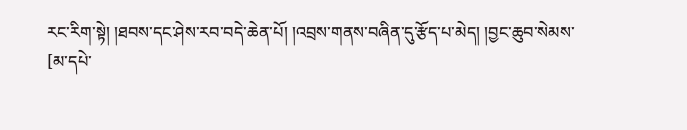རང་རིག་སྟེ། །ཐབས་དང་ཤེས་རབ་བདེ་ཆེན་པོ། །འབྲས་གནས་བཞིན་དུ་རྩོད་པ་མེད། །བྱང་ཆུབ་སེམས་
[མ་དཔེ་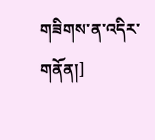གཟིགས་ན་འདིར་གནོན།]